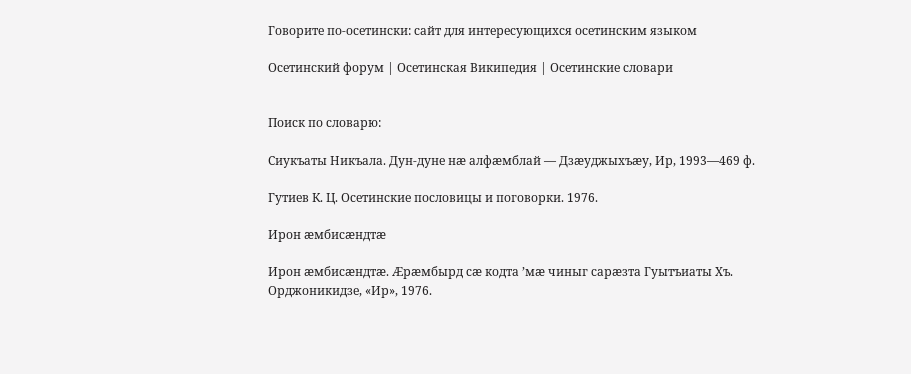Говорите по-осетински: сайт для интересующихся осетинским языком

Осетинский форум | Осетинская Википедия | Осетинские словари


Поиск по словарю:

Сиукъаты Никъала. Дун-дуне нæ алфæмблай — Дзæуджыхъæу, Ир, 1993—469 ф.

Гутиев К. Ц. Осетинские пословицы и поговорки. 1976.

Ирон æмбисæндтæ

Ирон æмбисæндтæ. Æрæмбырд сæ кодта ’мæ чиныг сарæзта Гуытъиаты Хъ. Орджоникидзе, «Ир», 1976.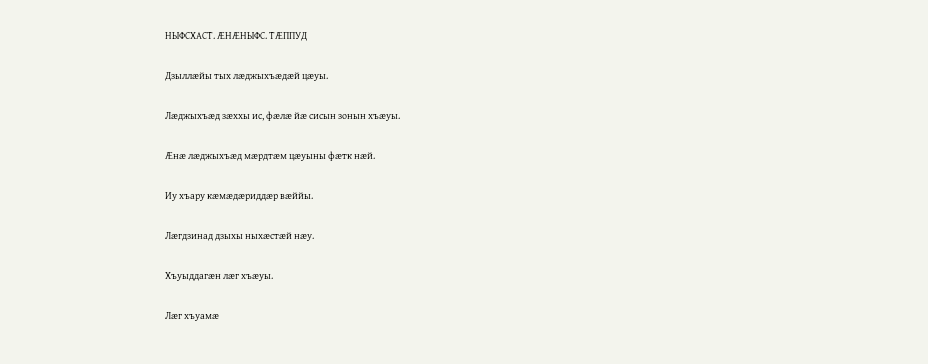НЫФСХАСТ. ÆНÆНЫФС. ТÆППУД

Дзыллæйы тых лæджыхъæдæй цæуы.

Лæджыхъæд зæххы ис, фæлæ йæ сисын зонын хъæуы.

Æнæ лæджыхъæд мæрдтæм цæуыны фæтк нæй.

Иу хъару кæмæдæриддæр вæййы.

Лæгдзинад дзыхы ныхæстæй нæу.

Хъуыддагæн лæг хъæуы.

Лæг хъуамæ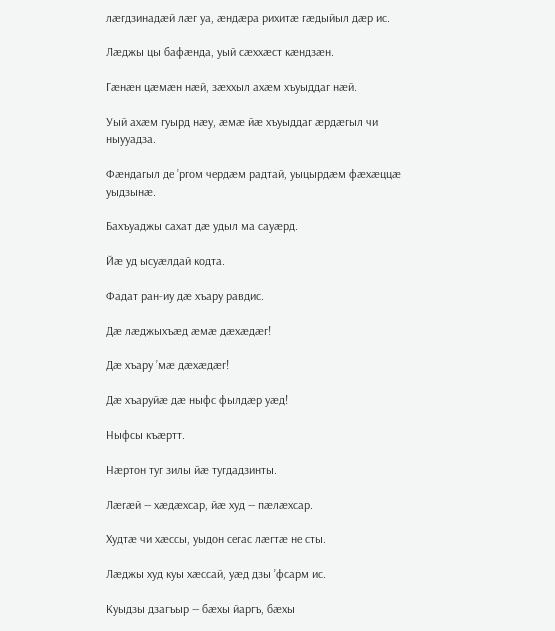лæгдзинадæй лæг уа, æндæра рихитæ гæдыйыл дæр ис.

Лæджы цы бафæнда, уый сæххæст кæндзæн.

Гæнæн цæмæн нæй, зæххыл ахæм хъуыддаг нæй.

Уый ахæм гуырд нæу, æмæ йæ хъуыддаг æрдæгыл чи ныууадза.

Фæндагыл де ’ргом чердæм радтай, уыцырдæм фæхæццæ уыдзынæ.

Бахъуаджы сахат дæ удыл ма сауæрд.

Йæ уд ысуæлдай кодта.

Фадат ран-иу дæ хъару равдис.

Дæ лæджыхъæд æмæ дæхæдæг!

Дæ хъару ’мæ дæхæдæг!

Дæ хъаруйæ дæ ныфс фылдæр уæд!

Ныфсы къæртт.

Нæртон туг зилы йæ тугдадзинты.

Лæгæй — хæдæхсар, йæ худ — пæлæхсар.

Худтæ чи хæссы, уыдон сегас лæгтæ не сты.

Лæджы худ куы хæссай, уæд дзы ’фсарм ис.

Куыдзы дзагъыр — бæхы йаргъ, бæхы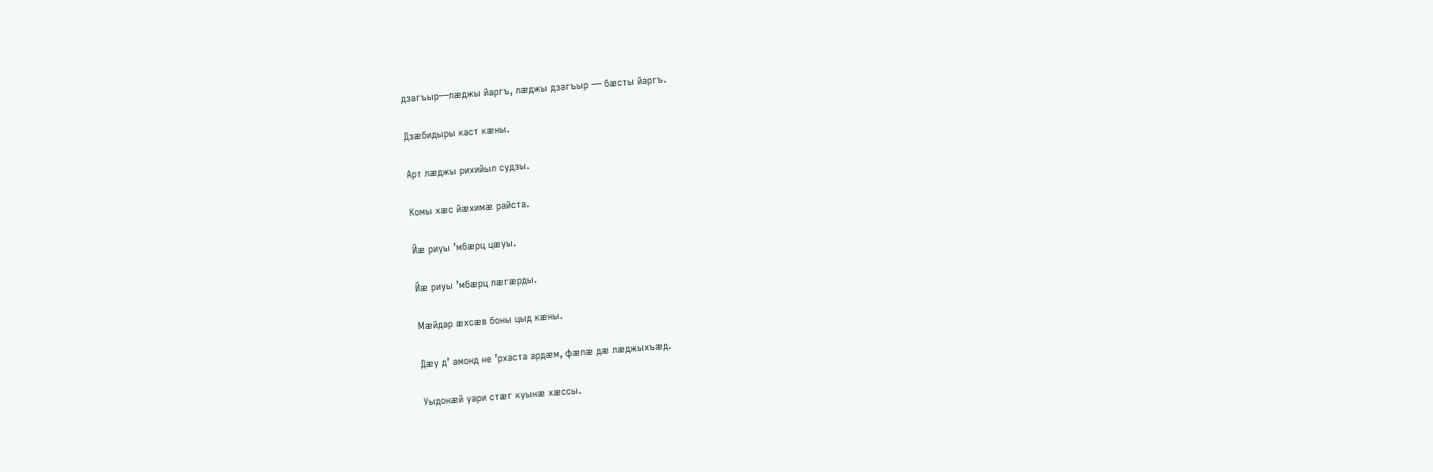дзагъыр—лæджы йаргъ, лæджы дзагъыр — бæсты йаргъ.

Дзæбидыры каст кæны.

Арт лæджы рихийыл судзы.

Комы хæс йæхимæ райста.

Йæ риуы ’мбæрц цæуы.

Йæ риуы ’мбæрц лæгæрды.

Мæйдар æхсæв боны цыд кæны.

Дæу д’ амонд не ’рхаста ардæм, фæлæ дæ лæджыхъæд.

Уыдонæй уари стæг куынæ хæссы.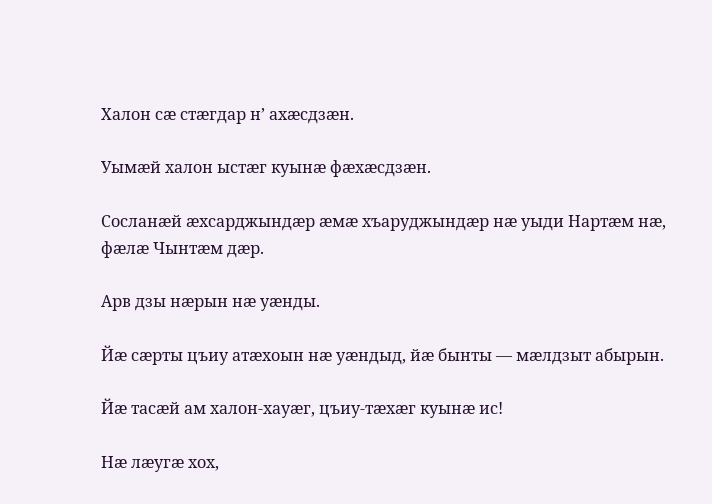Халон сæ стæгдар н’ ахæсдзæн.

Уымæй халон ыстæг куынæ фæхæсдзæн.

Сосланæй æхсарджындæр æмæ хъаруджындæр нæ уыди Нартæм нæ, фæлæ Чынтæм дæр.

Арв дзы нæрын нæ уæнды.

Йæ сæрты цъиу атæхоын нæ уæндыд, йæ бынты — мæлдзыт абырын.

Йæ тасæй ам халон-хауæг, цъиу-тæхæг куынæ ис!

Нæ лæугæ хох,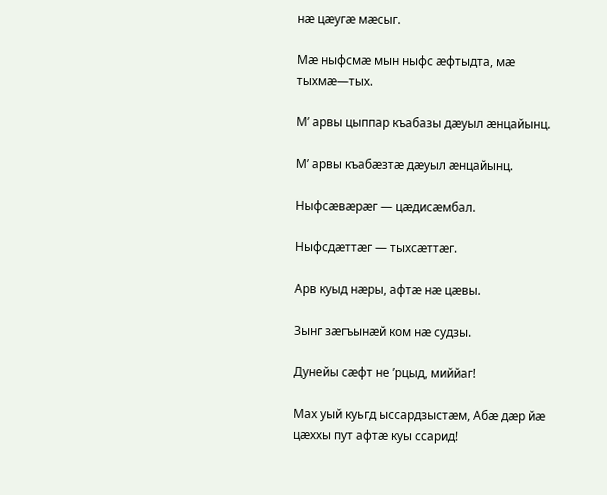нæ цæугæ мæсыг.

Мæ ныфсмæ мын ныфс æфтыдта, мæ тыхмæ—тых.

М’ арвы цыппар къабазы дæуыл æнцайынц.

М’ арвы къабæзтæ дæуыл æнцайынц.

Ныфсæвæрæг — цæдисæмбал.

Ныфсдæттæг — тыхсæттæг.

Арв куыд нæры, афтæ нæ цæвы.

Зынг зæгъынæй ком нæ судзы.

Дунейы сæфт не ’рцыд, миййаг!

Мах уый куьгд ыссардзыстæм, Абæ дæр йæ цæххы пут афтæ куы ссарид!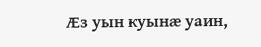Æз уын куынæ уаин,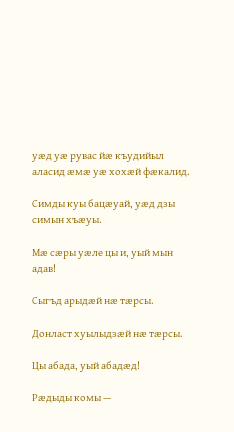уæд уæ рувас йæ къудийыл аласид æмæ уæ хохæй фæкалид.

Симды куы бацæуай, уæд дзы симын хъæуы.

Мæ сæры уæле цы и, уый мын адав!

Сыгъд арыдæй нæ тæрсы.

Донласт хуылыдзæй нæ тæрсы.

Цы абада, уый абадæд!

Рæдыды комы —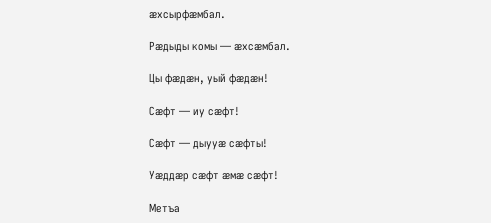æхсырфæмбал.

Рæдыды комы — æхсæмбал.

Цы фæдæн, уый фæдæн!

Сæфт — иу сæфт!

Сæфт — дыууæ сæфты!

Уæддæр сæфт æмæ сæфт!

Метъа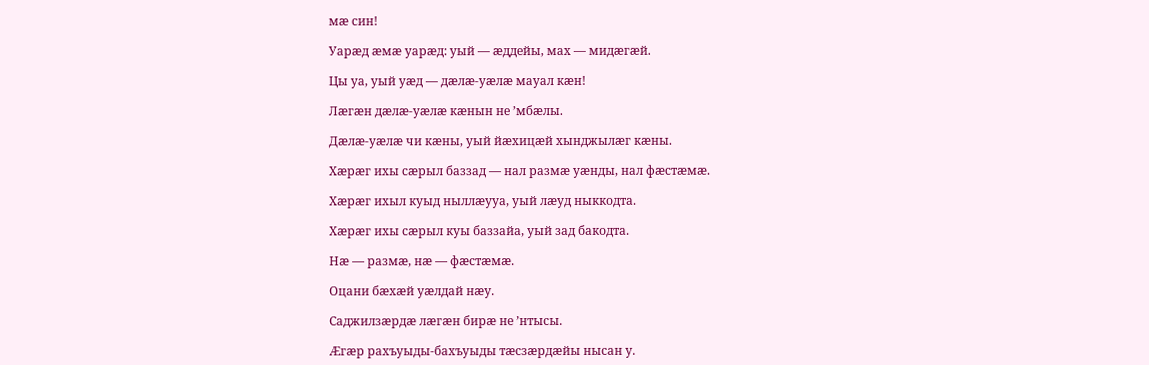мæ син!

Уарæд æмæ уарæд: уый — æддейы, мах — мидæгæй.

Цы уа, уый уæд — дæлæ-уæлæ мауал кæн!

Лæгæн дæлæ-уæлæ кæнын не ’мбæлы.

Дæлæ-уæлæ чи кæны, уый йæхицæй хынджылæг кæны.

Хæрæг ихы сæрыл баззад — нал размæ уæнды, нал фæстæмæ.

Хæрæг ихыл куыд ныллæууа, уый лæуд ныккодта.

Хæрæг ихы сæрыл куы баззайа, уый зад бакодта.

Нæ — размæ, нæ — фæстæмæ.

Оцани бæхæй уæлдай нæу.

Саджилзæрдæ лæгæн бирæ не ’нтысы.

Æгæр рахъуыды-бахъуыды тæсзæрдæйы нысан у.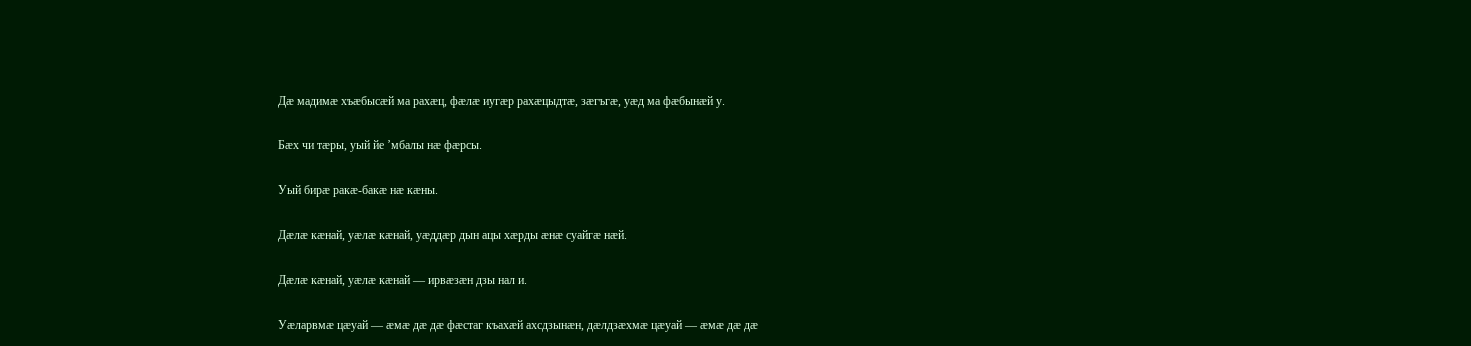Дæ мадимæ хъæбысæй ма рахæц, фæлæ иугæр рахæцыдтæ, зæгъгæ, уæд ма фæбынæй у.

Бæх чи тæры, уый йе ’мбалы нæ фæрсы.

Уый бирæ ракæ-бакæ нæ кæны.

Дæлæ кæнай, уæлæ кæнай, уæддæр дын ацы хæрды æнæ суайгæ нæй.

Дæлæ кæнай, уæлæ кæнай — ирвæзæн дзы нал и.

Уæларвмæ цæуай — æмæ дæ дæ фæстаг къахæй ахсдзынæн, дæлдзæхмæ цæуай — æмæ дæ дæ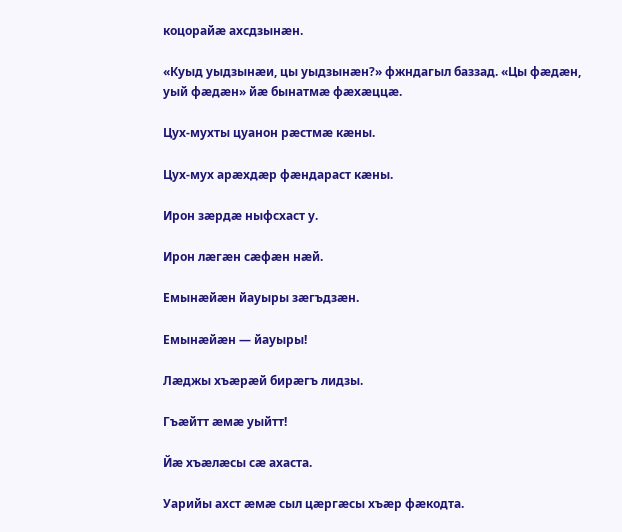коцорайæ ахсдзынæн.

«Куыд уыдзынæи, цы уыдзынæн?» фжндагыл баззад. «Цы фæдæн, уый фæдæн» йæ бынатмæ фæхæццæ.

Цух-мухты цуанон рæстмæ кæны.

Цух-мух арæхдæр фæндараст кæны.

Ирон зæрдæ ныфсхаст у.

Ирон лæгæн сæфæн нæй.

Емынæйæн йауыры зæгъдзæн.

Емынæйæн — йауыры!

Лæджы хъæрæй бирæгъ лидзы.

Гъæйтт æмæ уыйтт!

Йæ хъæлæсы сæ ахаста.

Уарийы ахст æмæ сыл цæргæсы хъæр фæкодта.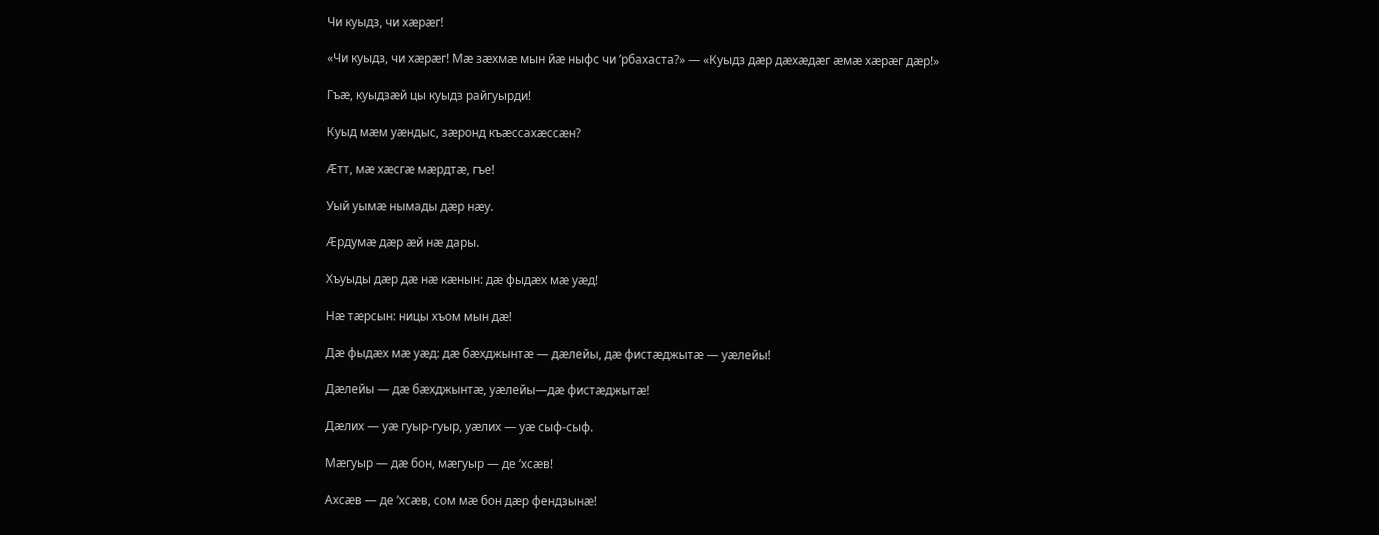Чи куыдз, чи хæрæг!

«Чи куыдз, чи хæрæг! Мæ зæхмæ мын йæ ныфс чи ’рбахаста?» — «Куыдз дæр дæхæдæг æмæ хæрæг дæр!»

Гъæ, куыдзæй цы куыдз райгуырди!

Куыд мæм уæндыс, зæронд къæссахæссæн?

Æтт, мæ хæсгæ мæрдтæ, гъе!

Уый уымæ нымады дæр нæу.

Æрдумæ дæр æй нæ дары.

Хъуыды дæр дæ нæ кæнын: дæ фыдæх мæ уæд!

Нæ тæрсын: ницы хъом мын дæ!

Дæ фыдæх мæ уæд: дæ бæхджынтæ — дæлейы, дæ фистæджытæ — уæлейы!

Дæлейы — дæ бæхджынтæ, уæлейы—дæ фистæджытæ!

Дæлих — уæ гуыр-гуыр, уæлих — уæ сыф-сыф.

Мæгуыр — дæ бон, мæгуыр — де ’хсæв!

Ахсæв — де ’хсæв, сом мæ бон дæр фендзынæ!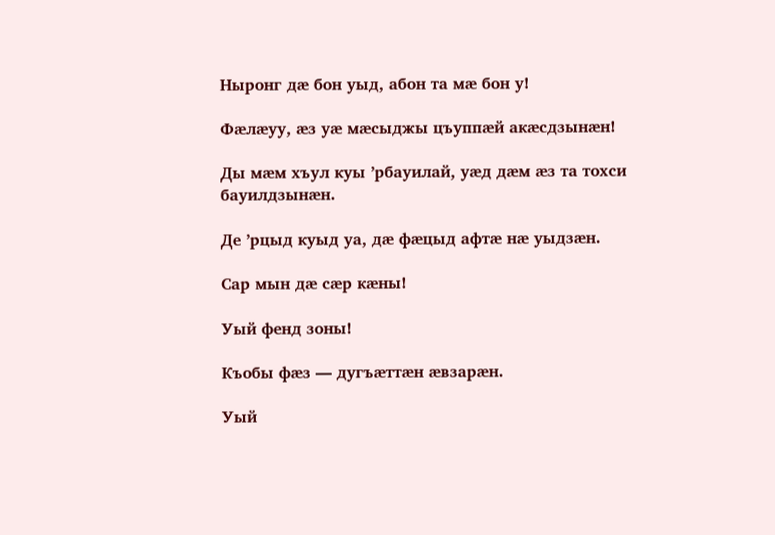Ныронг дæ бон уыд, абон та мæ бон у!

Фæлæуу, æз уæ мæсыджы цъуппæй акæсдзынæн!

Ды мæм хъул куы ’рбауилай, уæд дæм æз та тохси бауилдзынæн.

Де ’рцыд куыд уа, дæ фæцыд афтæ нæ уыдзæн.

Сар мын дæ сæр кæны!

Уый фенд зоны!

Къобы фæз — дугъæттæн æвзарæн.

Уый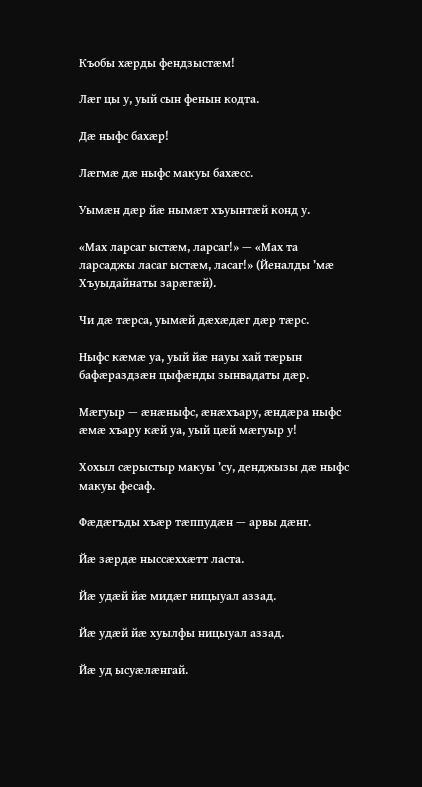Къобы хæрды фендзыстæм!

Лæг цы у, уый сын фенын кодта.

Дæ ныфс бахæр!

Лæгмæ дæ ныфс макуы бахæсс.

Уымæн дæр йæ нымæт хъуынтæй конд у.

«Мах ларсаг ыстæм, ларсаг!» — «Мах та ларсаджы ласаг ыстæм, ласаг!» (Йеналды ’мæ Хъуыдайнаты зарæгæй).

Чи дæ тæрса, уымæй дæхæдæг дæр тæрс.

Ныфс кæмæ уа, уый йæ науы хай тæрын бафæраздзæн цыфæнды зынвадаты дæр.

Мæгуыр — æнæныфс, æнæхъару, æндæра ныфс æмæ хъару кæй уа, уый цæй мæгуыр у!

Хохыл сæрыстыр макуы ’су, денджызы дæ ныфс макуы фесаф.

Фæдæгъды хъæр тæппудæн — арвы дæнг.

Йæ зæрдæ ныссæххæтт ласта.

Йæ удæй йæ мидæг ницыуал аззад.

Йæ удæй йæ хуылфы ницыуал аззад.

Йæ уд ысуæлæнгай.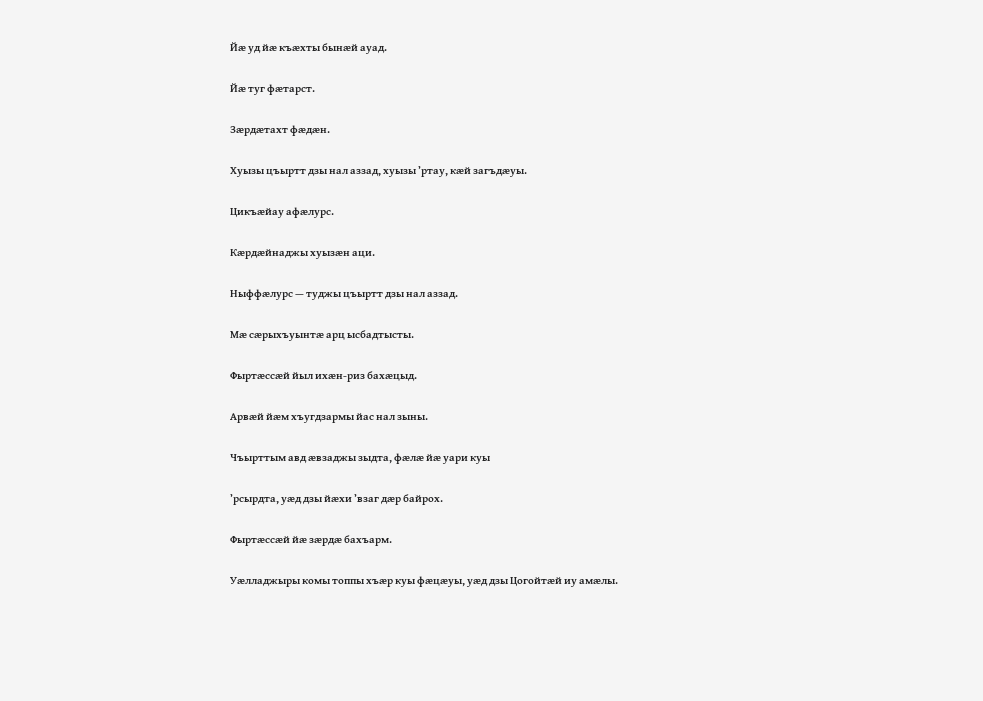Йæ уд йæ къæхты бынæй ауад.

Йæ туг фæтарст.

Зæрдæтахт фæдæн.

Хуызы цъыртт дзы нал аззад, хуызы ’ртау, кæй загъдæуы.

Цикъæйау афæлурс.

Кæрдæйнаджы хуызæн аци.

Ныффæлурс — туджы цъыртт дзы нал аззад.

Мæ сæрыхъуынтæ арц ысбадтысты.

Фыртæссæй йыл ихæн-риз бахæцыд.

Арвæй йæм хъугдзармы йас нал зыны.

Чъырттым авд æвзаджы зыдта, фæлæ йæ уари куы

’рсырдта, уæд дзы йæхи ’взаг дæр байрох.

Фыртæссæй йæ зæрдæ бахъарм.

Уæлладжыры комы топпы хъæр куы фæцæуы, уæд дзы Цогойтæй иу амæлы.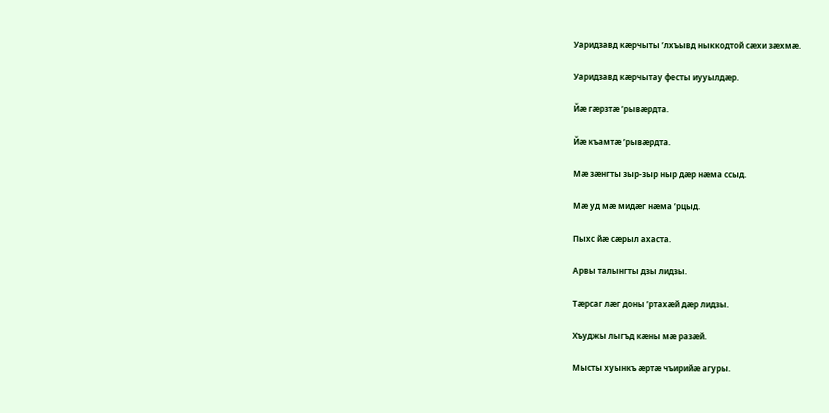Уаридзавд кæрчыты ’лхъывд ныккодтой сæхи зæхмæ.

Уаридзавд кæрчытау фесты иууылдæр.

Йæ гæрзтæ ’рывæрдта.

Йæ къамтæ ’рывæрдта.

Мæ зæнгты зыр-зыр ныр дæр нæма ссыд.

Мæ уд мæ мидæг нæма ’рцыд.

Пыхс йæ сæрыл ахаста.

Арвы талынгты дзы лидзы.

Тæрсаг лæг доны ’ртахæй дæр лидзы.

Хъуджы лыгъд кæны мæ разæй.

Мысты хуынкъ æртæ чъирийæ агуры.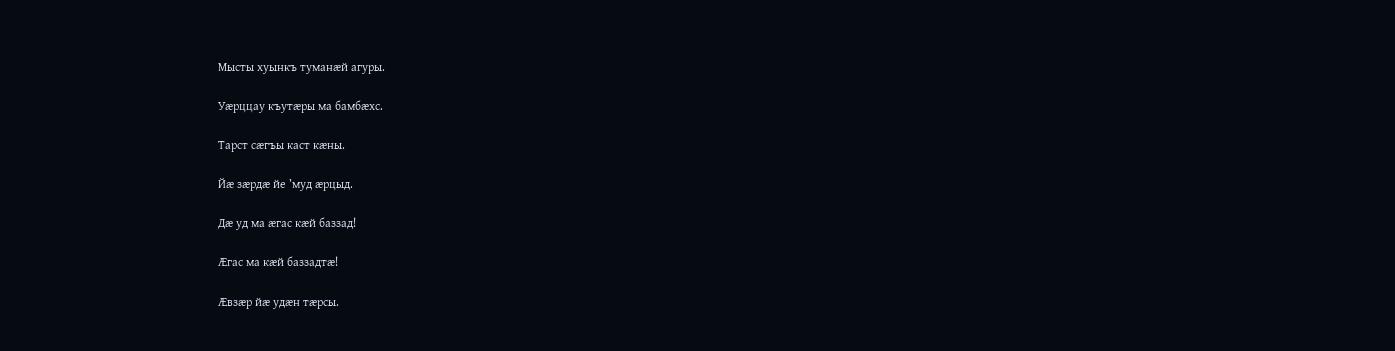Мысты хуынкъ туманæй агуры.

Уæрццау къутæры ма бамбæхс.

Тарст сæгъы каст кæны.

Йæ зæрдæ йе ’муд æрцыд.

Дæ уд ма æгас кæй баззад!

Æгас ма кæй баззадтæ!

Æвзæр йæ удæн тæрсы.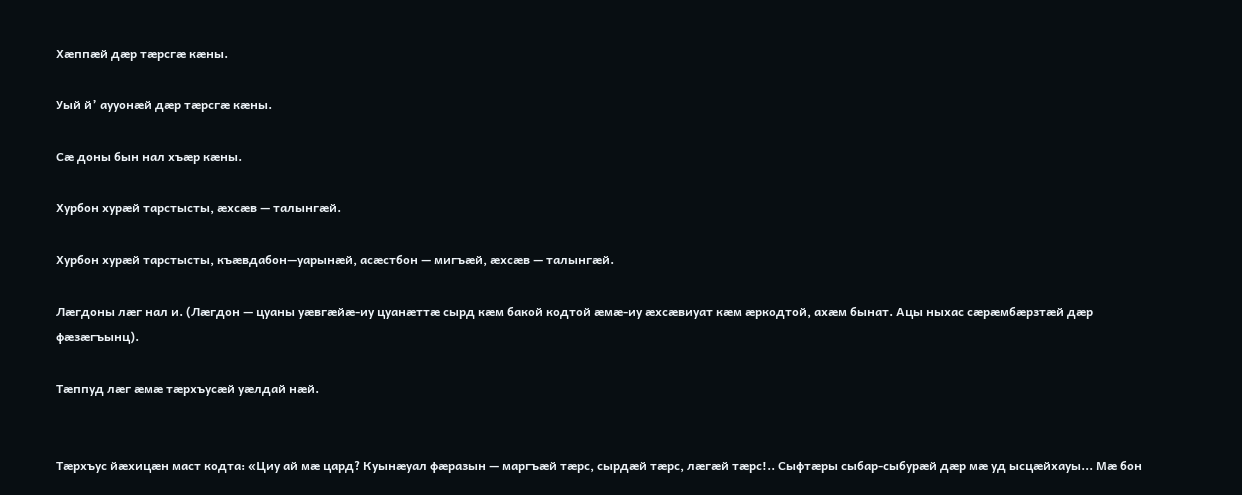Хæппæй дæр тæрсгæ кæны.

Уый й’ аууонæй дæр тæрсгæ кæны.

Сæ доны бын нал хъæр кæны.

Хурбон хурæй тарстысты, æхсæв — талынгæй.

Хурбон хурæй тарстысты, къæвдабон—уарынæй, асæстбон — мигъæй, æхсæв — талынгæй.

Лæгдоны лæг нал и. (Лæгдон — цуаны уæвгæйæ-иу цуанæттæ сырд кæм бакой кодтой æмæ-иу æхсæвиуат кæм æркодтой, ахæм бынат. Ацы ныхас сæрæмбæрзтæй дæр фæзæгъынц).

Тæппуд лæг æмæ тæрхъусæй уæлдай нæй.


Тæрхъус йæхицæн маст кодта: «Циу ай мæ цард? Куынæуал фæразын — маргъæй тæрс, сырдæй тæрс, лæгæй тæрс!.. Сыфтæры сыбар-сыбурæй дæр мæ уд ысцæйхауы... Мæ бон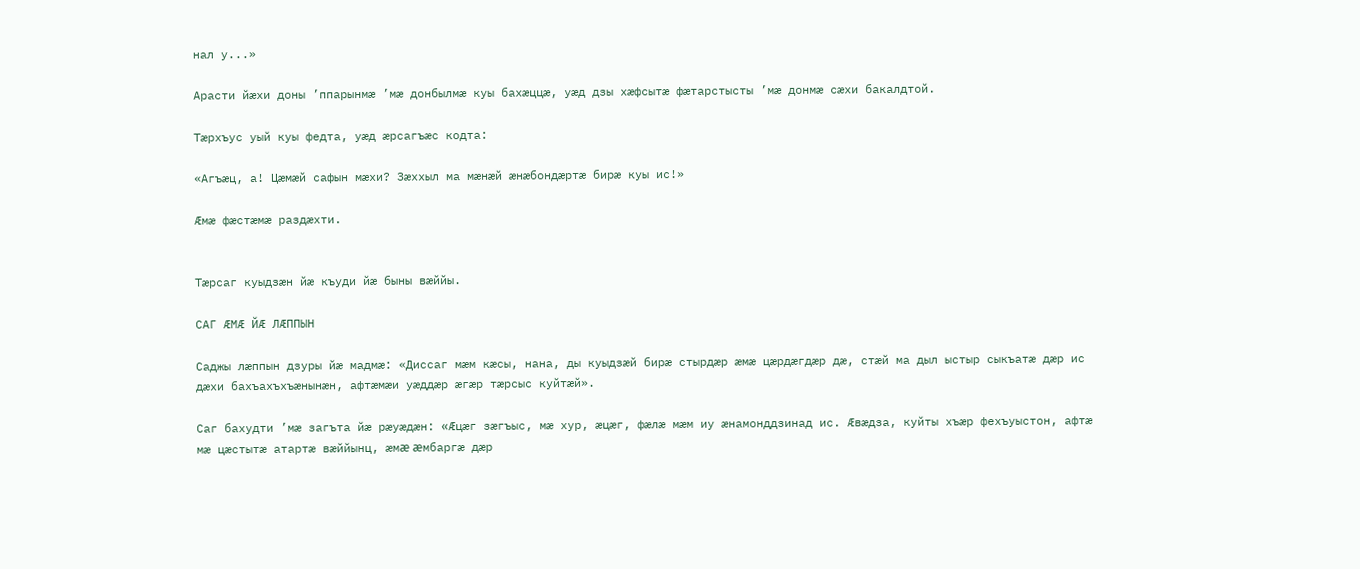нал у...»

Арасти йæхи доны ’ппарынмæ ’мæ донбылмæ куы бахæццæ, уæд дзы хæфсытæ фæтарстысты ’мæ донмæ сæхи бакалдтой.

Тæрхъус уый куы федта, уæд æрсагъæс кодта:

«Агъæц, а! Цæмæй сафын мæхи? Зæххыл ма мæнæй æнæбондæртæ бирæ куы ис!»

Æмæ фæстæмæ раздæхти.


Тæрсаг куыдзæн йæ къуди йæ быны вæййы.

САГ ÆМÆ ЙÆ ЛÆППЫН

Саджы лæппын дзуры йæ мадмæ: «Диссаг мæм кæсы, нана, ды куыдзæй бирæ стырдæр æмæ цæрдæгдæр дæ, стæй ма дыл ыстыр сыкъатæ дæр ис дæхи бахъахъхъæнынæн, афтæмæи уæддæр æгæр тæрсыс куйтæй».

Саг бахудти ’мæ загъта йæ рæуæдæн: «Æцæг зæгъыс, мæ хур, æцæг, фæлæ мæм иу æнамонддзинад ис. Æвæдза, куйты хъæр фехъуыстон, афтæ мæ цæстытæ атартæ вæййынц, æмæ æмбаргæ дæр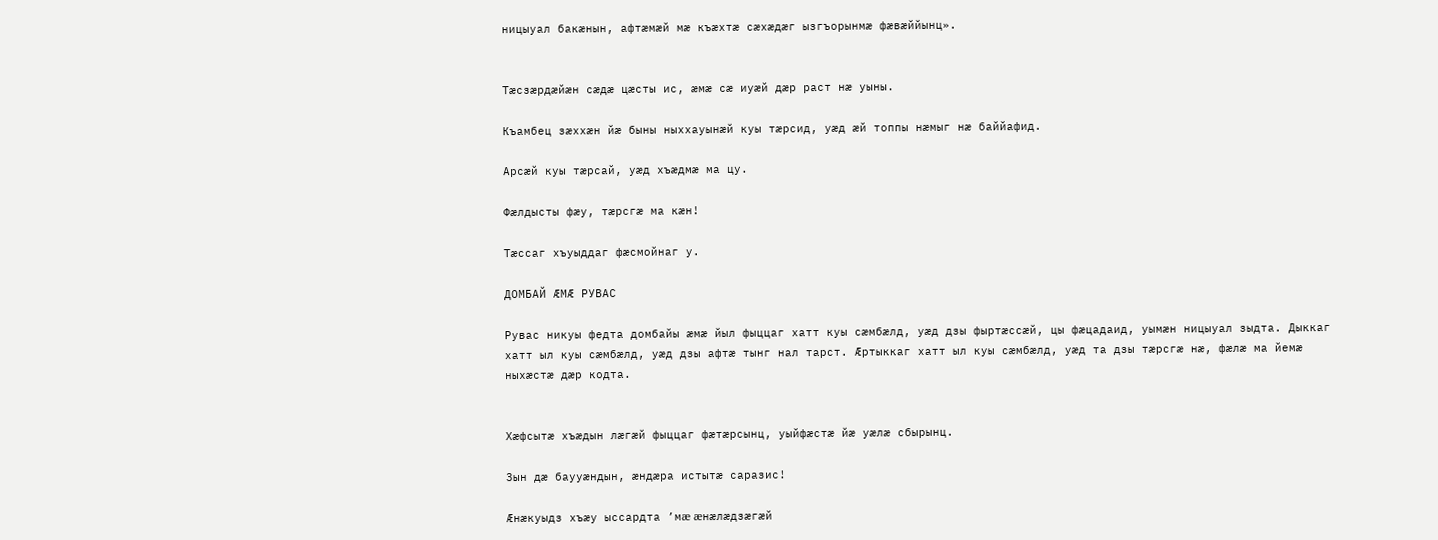ницыуал бакæнын, афтæмæй мæ къæхтæ сæхæдæг ызгъорынмæ фæвæййынц».


Тæсзæрдæйæн сæдæ цæсты ис, æмæ сæ иуæй дæр раст нæ уыны.

Къамбец зæххæн йæ быны ныххауынæй куы тæрсид, уæд æй топпы нæмыг нæ баййафид.

Арсæй куы тæрсай, уæд хъæдмæ ма цу.

Фæлдысты фæу, тæрсгæ ма кæн!

Тæссаг хъуыддаг фæсмойнаг у.

ДОМБАЙ ÆМÆ РУВАС

Рувас никуы федта домбайы æмæ йыл фыццаг хатт куы сæмбæлд, уæд дзы фыртæссæй, цы фæцадаид, уымæн ницыуал зыдта. Дыккаг хатт ыл куы сæмбæлд, уæд дзы афтæ тынг нал тарст. Æртыккаг хатт ыл куы сæмбæлд, уæд та дзы тæрсгæ нæ, фæлæ ма йемæ ныхæстæ дæр кодта.


Хæфсытæ хъæдын лæгæй фыццаг фæтæрсынц, уыйфæстæ йæ уæлæ сбырынц.

Зын дæ баууæндын, æндæра истытæ саразис!

Æнæкуыдз хъæу ыссардта ’мæ æнæлæдзæгæй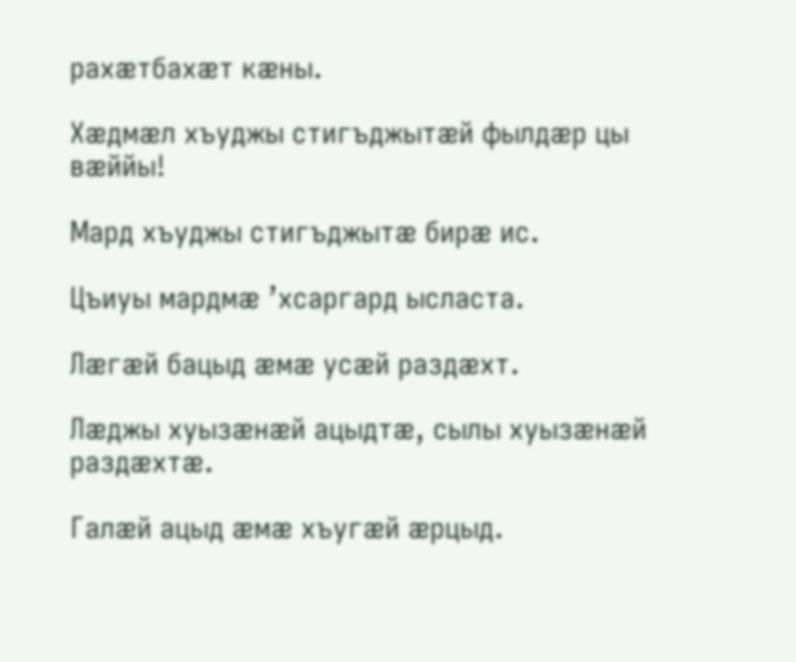рахæтбахæт кæны.

Хæдмæл хъуджы стигъджытæй фылдæр цы вæййы!

Мард хъуджы стигъджытæ бирæ ис.

Цъиуы мардмæ ’хсаргард ысласта.

Лæгæй бацыд æмæ усæй раздæхт.

Лæджы хуызæнæй ацыдтæ, сылы хуызæнæй раздæхтæ.

Галæй ацыд æмæ хъугæй æрцыд.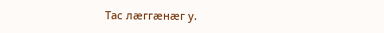Тас лæггæнæг у.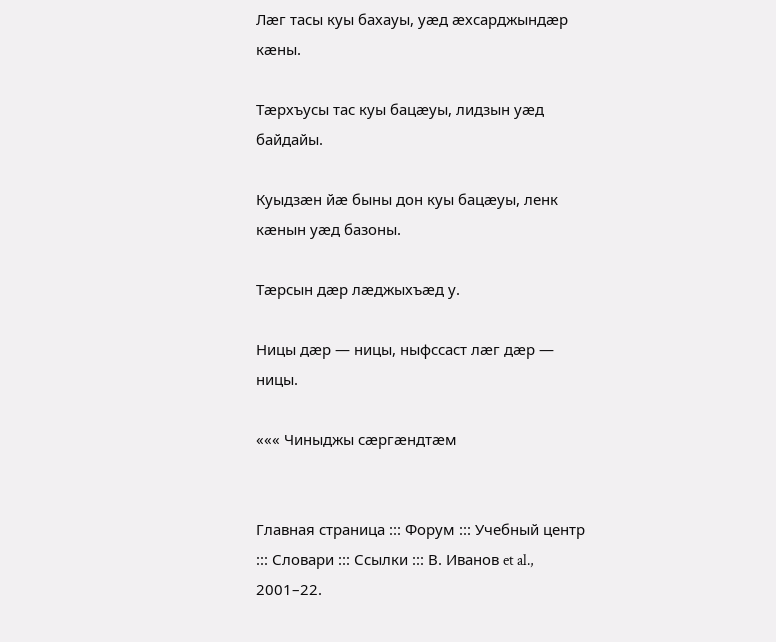Лæг тасы куы бахауы, уæд æхсарджындæр кæны.

Тæрхъусы тас куы бацæуы, лидзын уæд байдайы.

Куыдзæн йæ быны дон куы бацæуы, ленк кæнын уæд базоны.

Тæрсын дæр лæджыхъæд у.

Ницы дæр — ницы, ныфссаст лæг дæр — ницы.

««« Чиныджы сæргæндтæм


Главная страница ::: Форум ::: Учебный центр ::: Словари ::: Ссылки ::: В. Иванов et al., 2001–22.